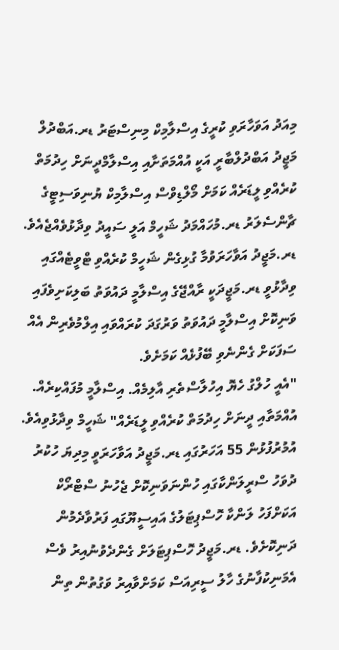މިއަދު އަވަހާރަވި ކުރީގެ އިސްލާމިކް މިނިސްޓަރު ޑރ.އަބްދުލް މަޖީދު އަބްދުލްބާރީ އަކީ އުއްމަތަށާއި އިސްލާމްދީނަށް ހިދުމަތް ކުރެއްވި ލީޑަރެއް ކަމަށް މޯލްޑިވްސް އިސްލާމިކް ޔުނިވަސިޓީގެ ޗާންސެލަރު ޑރ.މުހައްމަދު ޝަހީމް އަލީ ސައީދު ވިދާޅުވެއްޖެއެވެ.
ޑރ.މަޖީދު އަވާހަރަވުމާ ގުޅިގެން ޝަހީމް ކުރެއްވި ޓްވީޓެއްގައި ވިދާޅުވީ ޑރ.މަޖީދަކީ ރާއްޖޭގެ އިސްލާމީ ދައުވަތު ބަލިކަށިވެފައި ވަނިކޮށް އިސްލާމީ ދައުވަތު ވަރުގަދަ ކުރައްވައި އިލްމުވެރިން އެއް ސަފަކަށް ގެންނެވި ބޭފުޅެއް ކަމަށެވެ.
"އެއީ ހުލްގު ހެޔޮ އިހުލާސްތެރި އާލިމެއް. އިސްލާމީ މުފައްކިރެއް. އުއްމަތާއި ދީނަށް ހިދުމަތް ކުރެއްވި ލީޑަރެއް" ޝަހީމް ވިދާޅުވިއެވެ.
އުމުރުފުޅުން 55 އަހަރުގައި ޑރ.މަޖީދު އަވާހަރަވީ މިދިޔަ ހުކުރު ދުވަހު ސްރީލަންކާގައި ހުންނަވަނިކޮށް ޖެހުނު ސްޓްރޯކް އަކަށްފަހު ލަންކާ ހޮސްޕިޓަލުގެ އައިސީޔޫގައި ފަރުވާދެމުން ދަނިކޮށެވެ. ޑރ.މަޖީދު ހޮސްޕިޓަލަށް ގެންދެވުނުއިރު ވެސް އެމަނިކުފާނުގެ ހާލު ސީރިއަސް ކަމަށްވާއިރު ވަގުތުން ތިން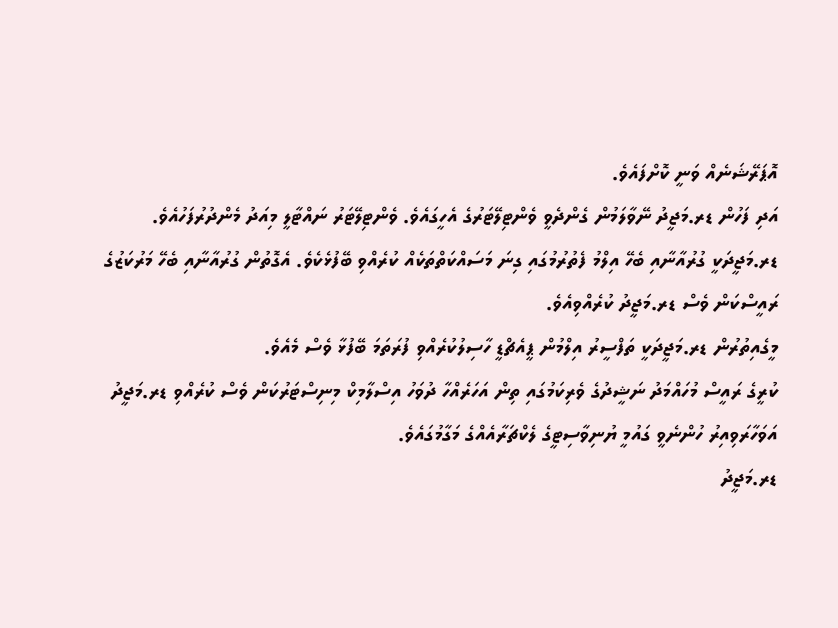އޮޕަރޭޝަނެއް ވަނީ ކޮށްފައެވެ.
އަދި ފަހުން ޑރ.މަޖީދު ނޭވާލަމުން ގެންދެވީ ވެންޓިލޭޓަރުގެ އެހީގައެވެ. ވެންޓިލޭޓަރު ނައްޓާލީ މިއަދު މެންދުރުފަހުއެވެ.
ޑރ.މަޖީދަކީ ގުރުއާނާއި ބެހޭ އިލްމު ފެތުރުމުގައި ގިނަ މަސައްކަތްތަކެއް ކުރެއްވި ބޭފުޅެކެވެ. އެގޮތުން ގުރުއާނާއި ބެހޭ މަރުކަޒުގެ ރައީސްކަން ވެސް ޑރ.މަޖީދު ކުރެއްވިއެވެ.
މީގެއިތުރުން ޑރ.މަޖީދަކީ ތަފްސީރު އިލްމުން ޕީއެޗްޑީ ހާސިލުކުރެއްވި ފުރަތަމަ ބޭފުޅާ ވެސް މެއެވެ.
ކުރީގެ ރައީސް މުހައްމަދު ނަޝީދުގެ ވެރިކަމުގައި ތިން އަހަރެއްހާ ދުވަހު އިސްލާމިކް މިނިސްޓަރުކަން ވެސް ކުރެއްވި ޑރ.މަޖީދު އަވަހާރަވިއިރު ހުންނެވީ ގައުމީ ޔުނިވާސިޓީގެ ލެކްޗަރާއެއްގެ މަގާމުގައެވެ.
ޑރ.މަޖީދު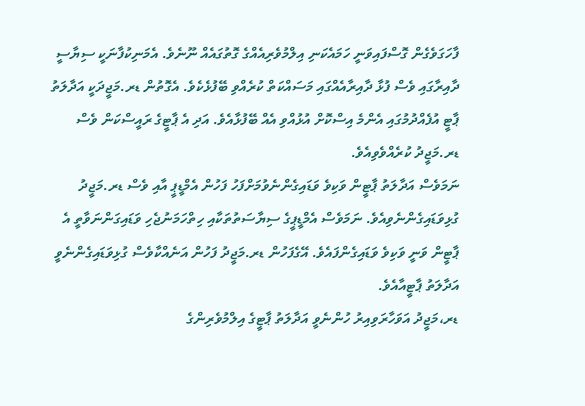ފާހަގަވެގެން ގޮސްފައިވަނީ ހަމައެކަނި އިލްމުވެރިއެއްގެ ގޮތުގައެއް ނޫނެވެ. އެމަނިކުފާނަކީ ސިޔާސީ ދާއިރާގައި ވެސް ފުޅާ ދާއިރާއެއްގައި މަސައްކަތް ކުރެއްވި ބޭފުޅެކެވެ. އެގޮތުން ޑރ.މަޖީދަކީ އަދާލަތު ޕާޓީ އުފެއްދުމުގައި އެންމެ އިސްކޮށް އުޅުއްވި އެއް ބޭފުޅާއެވެ. އަދި އެ ޕާޓީގެ ރައީސްކަން ވެސް ޑރ.މަޖީދު ކުރެއްވެވިއެވެ.
ނަމަވެސް އަދާލަތު ޕާޓީން ވަކިވެ ވަޑައިގެންނެވުމަށްފަހު ފަހުން އެމްޑީޕީ އާއި ވެސް ޑރ.މަޖީދު ގުޅިވަޑައިގެންނެވިއެވެ. ނަމަވެސް އެމްޑީޕީގެ ސިޔާސަތުތަކާއި ހިތްހަމަނުޖެހި ވަޑައިގަންނަވާތީ އެ ޕާޓީން ވަނީ ވަކިވެ ވަޑައިގެންފައެވެ. އޭގެފަހުން ޑރ.މަޖީދު ފަހުން އަނެއްކާވެސް ގުޅިވަޑައިގެންނެވީ އަދާލަތު ޕާޓީއާއެވެ.
ޑރ،މަޖީދު އަވަހާރަވިއިރު ހުންނެވީ އަދާލަތު ޕާޓީގެ އިލްމުވެރިންގެ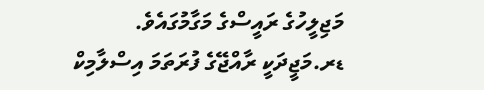މަޖިލީހުގެ ރައީސްގެ މަގާމުގައެވެ.
ޑރ.މަޖީދަކީ ރާއްޖޭގެ ފުރަތަމަ އިސްލާމިކް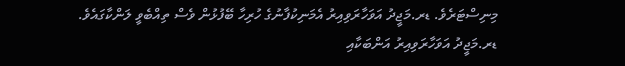މިނިސްޓަރެވެ. ޑރ.މަޖީދު އަވަހާރަވިއިރު އެމަނިކުފާނުގެ ހުރިހާ ބޭފުޅުން ވެސް ތިއްބެވީ ލަންކާގައެވެ.
ޑރ.މަޖީދު އަވަހާރަވިއިރު އަންބަކާއި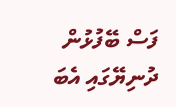ފަސް ބޭފުޅުން ދުނިޔޭގައި އެބަ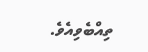ތިއްބެވިއެވެ.